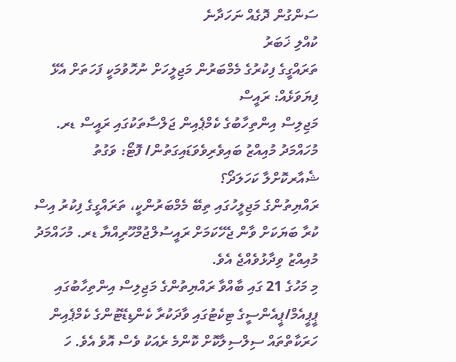ސަންގުން ދޮގެއް ނަހަދާނެ
ކުއްލި ޚަބަރު
ތަރައްގީގެ ފިކުރުގެ މެމްބަރުން މަޖިލީހަށް ނުހޮވުމަކީ ފަހަތަށް އެޅޭ ފިޔަވަޅެއް: ރައީސް
މަޖިލިސް އިންތިހާބުގެ ކެމްޕެއިން ޖަލްސާތަކުގައި ރައީސް ޑރ. މުހައްމަދު މުއިއްޒު ބައިވެރިވެވަޑައިގަތުން/ ފޮޓޯ: ވަގުތު
ޝެއާރކޮށްލާ ކަހަލަދޯ؟
ރައްޔިތުންގެ މަޖިލީހުގައި ތިބޭ މެމްބަރުންކީ، ތަރައްގީގެ ފިކުރު އިސް ކުރާ ބަޔަކަށް ވާން ޖެހޭކަމަށް ރައީސުލްޖުމްހޫރިއްޔާ ޑރ. މުހައްމަދު މުއިއްޒު ވިދާޅުވެއްޖެ އެވެ.
މި މަހުގެ 21 ގައި ބާއްވާ ރައްޔިތުންގެ މަޖިލިސް އިންތިހާބުގައި ޕީޕީއެމް/ޕީއެންސީގެ ޓިކެޓުގައި ވާދަކުރާ ކެންޑިޑޭޓުންގެ ކެމްޕެއިން ހަރަކާތްތައް ސިލްސިލާކޮށް ކޮންމެ ރެއަކު ވެސް އޮވެ އެވެ. ހަ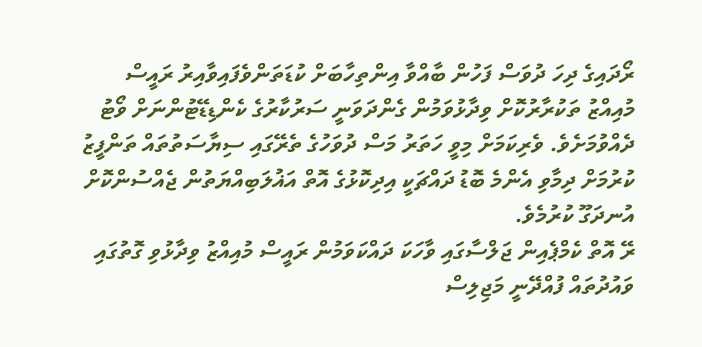ރޯދައިގެ ދިހަ ދުވަސް ފަހުން ބާއްވާ އިންތިހާބަށް ކުޑަތަންވެފައިވާއިރު ރައީސް މުއިއްޒު ތަކުރާރުކޮށް ވިދާޅުވަމުން ގެންދަވަނީ ސަރުކާރުގެ ކެންޑިޑޭޓުންނަށް ވޯޓު ދެއްވުމަށެވެ. ވެރިކަމަށް މިވީ ހަތަރު މަސް ދުވަހުގެ ތެރޭގައި ސިޔާސަތުތައް ތަންފީޒު ކުރުމަށް ދިމާވި އެންމެ ބޮޑު ދައްޗަކީ އިދިކޮޅުގެ އޮތް އަޣުލަބިއްޔަތުން ޖެއްސުންކޮށް އުނދަގޫ ކުރުމެވެ.
ރޭ އޮތް ކެމްޕެއިން ޖަލްސާގައި ވާހަކަ ދައްކަވަމުން ރައީސް މުއިއްޒު ވިދާޅުވި ގޮތުގައި ވައުދުތައް ފުއްދޭނީ މަޖިލިސް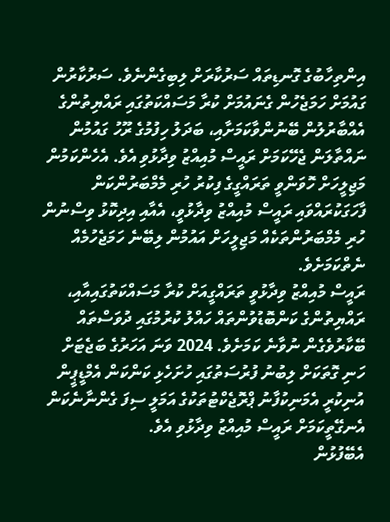އިންތިހާބުގެ ގޮނޑިތައް ސަރުކާރަށް ލިބިގެންނެވެ. ސަރުކާރުން ގައުމަށް ހަމަޖެހުން ގެނައުމަށް ކުރާ މަސައްކަތުގައި ރައްޔިތުންގެ އެއްބާރުލުން ބޭނުންވާކަމަށާއި، ބަދަލު ހިފުމުގެ ރޫހު ގައުމުން ނައްތާލަން ޖެހޭކަމަށް ރައީސް މުއިއްޒު ވިދާޅުވި އެވެ. އެހެންކަމުން މަޖިލީހަށް ހޮވަންވީ ތަރައްގީގެ ފިކުރު ހުރި މެމްބަރުންކަން ފާހަގަކުރައްވައި ރައީސް މުއިއްޒު ވިދާޅުވީ، އެއާއި އިދިކޮޅު ވިސްނުން ހުރި މެމްބަރުންތަކެއް މަޖިލީހަށް އައުމުން ލިބޭނެ ހަމަޖެހުމެއް ނެތްކަމަށެވެ.
ރައީސް މުއިއްޒު ވިދާޅުވީ ތަރައްގީއަށް ކުރާ މަސައްކަތުގައިއާއި، ރައްޔިތުންގެ ކަންބޮޑުވުންތައް ހައްލު ކުރުމުގައި ދުވަސްތައް ބޭކާރުވެގެން ނުވާނެ ކަމަށެވެ. 2024 ވަނަ އަހަރުގެ ބަޖެޓަށް ހަނި ގޮތަކަށް ލިބުނު ފުރުސަތުގައި ހުށަހެޅި ކަންކަން އެމްޑީޕީން އުނިކުރީ އެމަނިކުފާނު ޕްރޮޖެކްޓުތަކުގެ އަމަލީ ސިފަ ގެންނާނެކަން އެނގޭތީކަމަށް ރައީސް މުއިއްޒު ވިދާޅުވި އެވެ.
އެބޭފުޅުން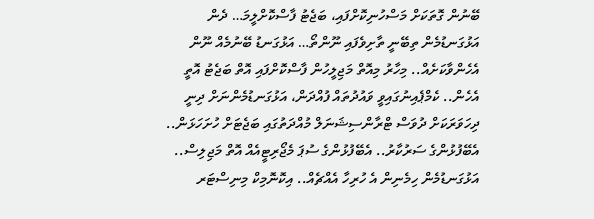ބޭނުން ގޮތަކަށް މަސްހުނިކޮށްފައި، ބަޖެޓު ފާސްކޮށްލީމަ… ދެން އަޅުގަނޑުމެން ތިބޭނީ ތާށިވެފައި ނޫންތޯ… އަޅުގަނޑު ބޭނުމެއް ނޫން އެހެންވާކަށެއް.. މިހާރު މިއޮތް މަޖިލީހުން ފާސްކޮށްފައި އޮތް ބަޖެޓު އޮތީ އެހެން.. ކެމްޕެއިނުގައިވީ ވައުދުތައް ފުއްދަން، އަޅުގަނޑުމެންނަށް ދިނީ ދިހަވަރަކަށް ދުވަސް ޓްރާންސިޝަނަލް މުއްދަތުގައި ބަޖެޓަށް ހުށަހަޅަން.. އެބޭފުޅުންގެ ސަރުކާރު.. އެބޭފުޅުންގެ ސުޕަ މެޖޯރިޓީއެއް އޮތް މަޖިލިސް.. އަޅުގަނޑުމެން ހިމެނިން އެ ހުރިހާ އެއްޗެއް.. އިކޮނޮމިކް މިނިސްޓަރ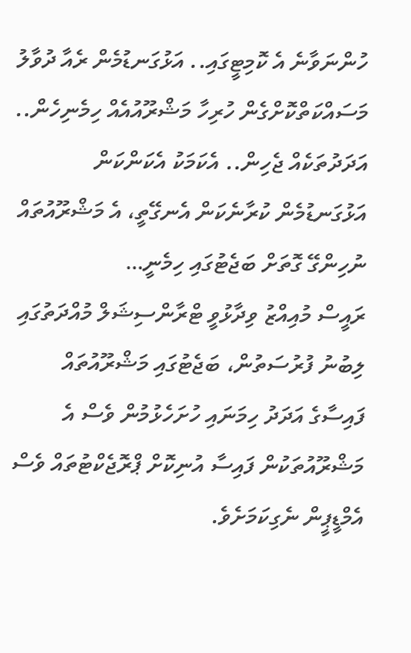ހުންނަވާނެ އެ ކޮމިޓީގައި.. އަޅުގަނޑުމެން ރެއާ ދުވާލު މަސައްކަތްކޮށްގެން ހުރިހާ މަޝްރޫއުއެއް ހިމެނިހެން.. އަދަދުތަކެއް ޖެހިން.. އެކަމަކު އެކަންކަން އަޅުގަނޑުމެން ކުރާނެކަން އެނގޭތީ، އެ މަޝްރޫއުތައް ނުހިންގޭ ގޮތަށް ބަޖެޓުގައި ހިމެނީ…
ރައީސް މުއިއްޒު ވިދާޅުވީ ޓްރާންސިޝަލް މުއްދަތުގައި ލިބުނު ފުރުސަތުން، ބަޖެޓުގައި މަޝްރޫއުތައް ފައިސާގެ އަދަދު ހިމަނައި ހުށަހެޅުމުން ވެސް އެ މަޝްރޫއުތަކުން ފައިސާ އުނިކޮށް ޕްރޮޖެކްޓުތައް ވެސް އެމްޑީޕީން ނެގިކަމަށެވެ.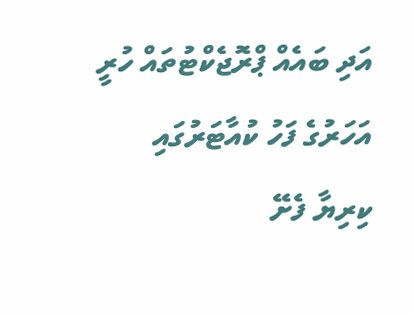އަދި ބައެއް ޕްރޮޖެކްޓުތައް ހުރީ އަހަރުގެ ފަހު ކުއާޓަރުގައި ކިރިޔާ ފެށޭ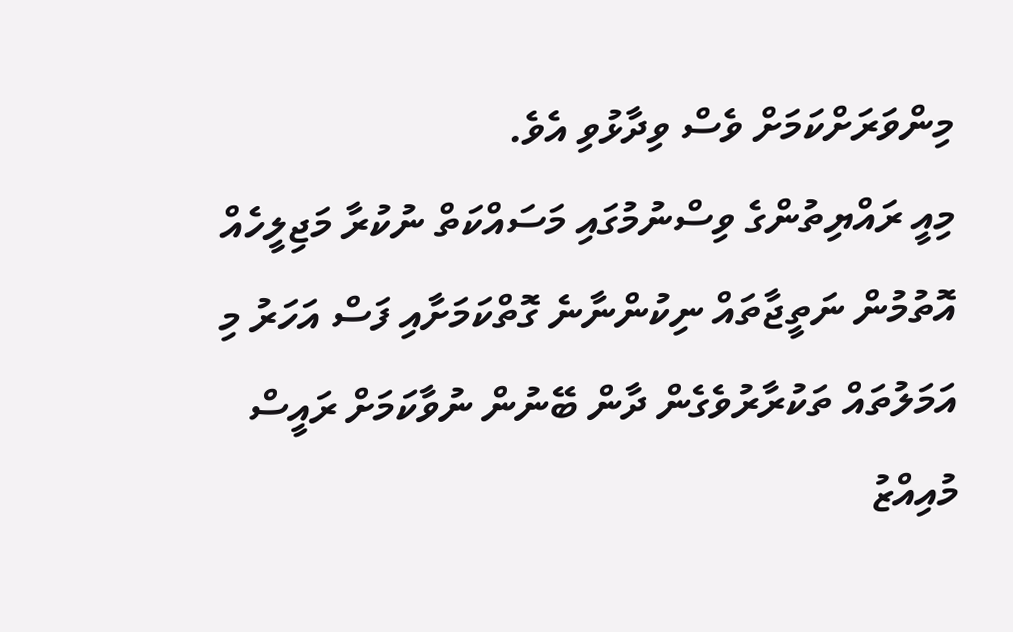މިންވަރަށްކަމަށް ވެސް ވިދާޅުވި އެވެ.
މިއީ ރައްޔިތުންގެ ވިސްނުމުގައި މަސައްކަތް ނުކުރާ މަޖިލީހެއް އޮތުމުން ނަތީޖާތައް ނިކުންނާނެ ގޮތްކަމަށާއި ފަސް އަހަރު މި އަމަލުތައް ތަކުރާރުވެގެން ދާން ބޭނުން ނުވާކަމަށް ރައީސް މުއިއްޒު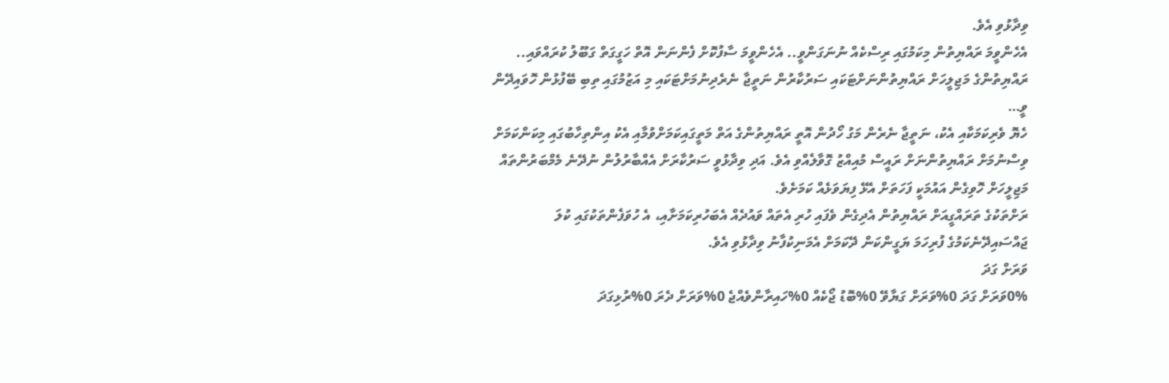ވިދާޅުވި އެވެ.
އެހެންވީމަ ރައްޔިތުން މިކަމުގައި ރިސްކެއް ނުނަގަންވީ.. އެހެންވީމަ ސާފުކޮށް ފެންނަން އޮތް ހަގީގަތް ގަބޫލު ކުރައްވައި.. ރައްޔިތުންގެ މަޖިލީހަށް ރައްޔިތުންނަށްޓަކައި ސަރުކާރުން ނަތީޖާ ނެރެދިނުމަށްޓަކައި މި އަޒުމުގައި ތިބި ބޭފުޅުން ހޮވައިދޭން ވީ…
ހެޔޮ ވެރިކަމަކާއި އެކު، ނަތީޖާ ނެރެން މަގު ހޯދުން އޮތީ ރައްޔިތުންގެ އަތް މަތީގައިކަމަށްވުމާއި އެކު އިންތިހާބުގައި މިކަންކަމަށް ވިސްނުމަށް ރައްޔިތުންނަށް ރައީސް މުއިއްޒު ގޮވާލެއްވި އެވެ. އަދި ވިދާޅުވީ ސަރުކާރަށް އެއްބާރުލުން ނުދޭނެ މެމްބަރުންތައް މަޖިލީހަށް ހޮވިގެން އައުމަކީ ފަހަތަށް އެޅޭ ފިޔަވަޅެއް ކަމަށެވެ.
ރަށްތަކުގެ ތަރައްގީއަށް ރައްޔިތުން އެދިގެން ވެފައި ހުރި އެތައް ވައުދެއް އެބަހުރިކަމަށާއި، އެ ހުވަފެންތަކުގައި ކުލަ ޖައްސައިދޭނެކަމުގެ ފުރިހަމަ ޔަގީންކަން ދޭކަމަށް އެމަނިކުފާނު ވިދާޅުވި އެވެ.
ވަރަށް ގަދަ
0%ވަރަށް ގަދަ 0%ވަރަށް ގަޔާވޭ 0%ބޮޑު ޖޯކެއް 0%ހައިރާންވެއްޖެ 0%ވަރަށް ދެރަ 0%ރުޅިގަދަ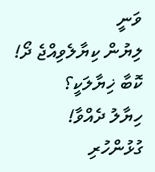ވަނީ
ލިޔުން ކިޔާލެވިއްޖެ ދޯ! ކޮބާ ޚިޔާލަކީ؟
ހިޔާލު ދެއްވާ!
ގުޅުންހުރި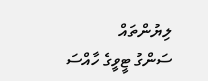ލިޔުންތައް
ސަންގު ޓީވީގެ ހާއްސަ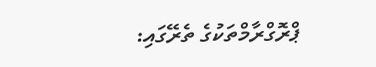ޕްރޮގްރާމްތަކުގެ ތެރޭގައި: